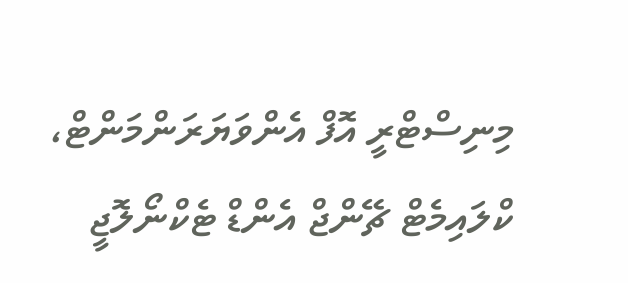މިނިސްޓްރީ އޮފް އެންވަޔަރަންމަންޓް، ކްލައިމެޓް ޗޭންޖް އެންޑް ޓެކްނޯލޮޖީ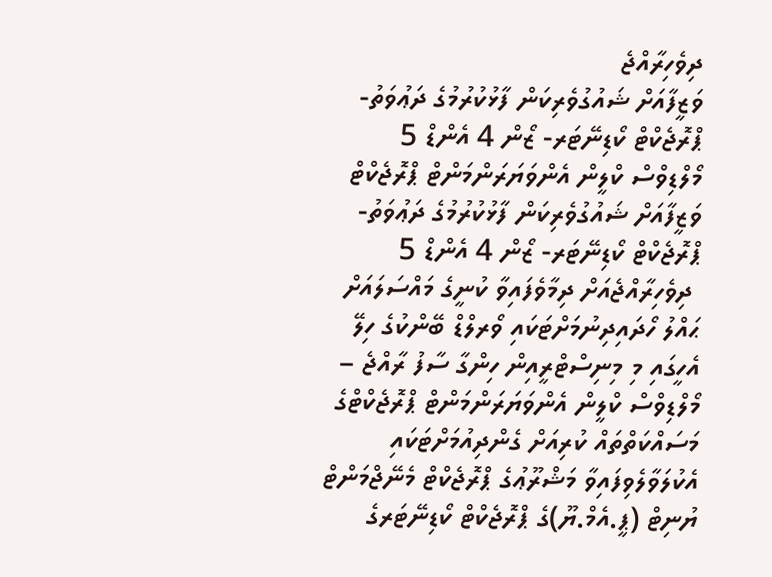ދިވެހިރާއްޖެ
ވަޒީފާއަށް ޝައުގުވެރިކަން ފާޅުކުރުމުގެ ދަޢުވަތު- ޕްރޮޖެކްޓް ކޯޑިނޭޓަރ- ޒޯން 4 އެންޑް 5
މޯލްޑިވްސް ކްލީން އެންވަޔަރަންމަންޓް ޕްރޮޖެކްޓް
ވަޒީފާއަށް ޝައުގުވެރިކަން ފާޅުކުރުމުގެ ދަޢުވަތު- ޕްރޮޖެކްޓް ކޯޑިނޭޓަރ- ޒޯން 4 އެންޑް 5
 ދިވެހިރާއްޖެއަށް ދިމާވެފައިވާ ކުނީގެ މައްސަލައަށް ޙައްލު ހޯދައިދިނުމަށްޓަކައި ވޯރލްޑް ބޭންކުގެ ހިލޭ އެހީގައި މި މިނިސްޓްރީއިން ހިންގާ ސާފު ރާއްޖެ – މޯލްޑިވްސް ކްލީން އެންވަޔަރަންމަންޓް ޕްރޮޖެކްޓްގެ މަސައްކަތްތައް ކުރިއަށް ގެންދިއުމަށްޓަކައި އެކުލަވާލެވިފައިވާ މަޝްރޫޢުގެ ޕްރޮޖެކްޓް މެނޭޖްމަންޓް ޔުނިޓް (ޕީ.އެމް.ޔޫ)ގެ ޕްރޮޖެކްޓް ކޯޑިނޭޓަރގެ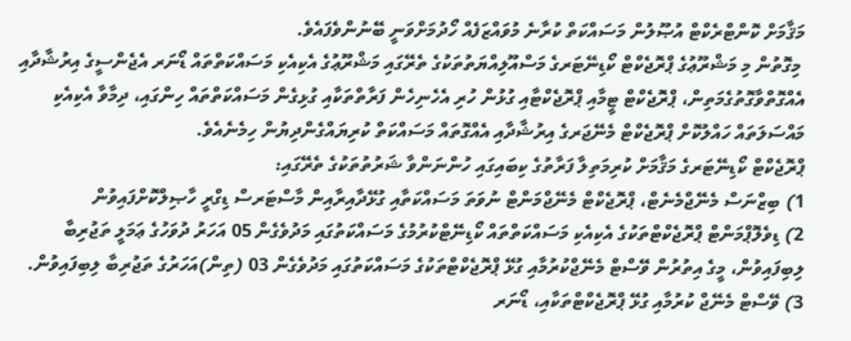މަޤާމަށް ކޮންޓްރެކްޓް އުޞޫލުން މަސައްކަތް ކުރާނެ މުވައްޒަފެއް ހޯދުމަށްވަނީ ބޭނުންވެފައެވެ.
 މިގޮތުން މި މަޝްރޫޢުގެ ޕްރޮޖެކްޓް ކޯޑިނޭޓަރގެ މަސްއޫލިއްޔަތުތަކުގެ ތެރޭގައި މަޝްރޫޢުގެ އެކިއެކި މަސައްކަތްތައް ޑޯނަރ އެޖެންސީގެ އިރުޝާދާއި އެއްގޮތްވާގޮތުގެމަތިން، ޕްރޮޖެކްޓް ޓީމާއި ޕްރޮޖެކްޓާއި ގުޅުން ހުރި އެހެނިހެން ފަރާތްތަކާއި ގުޅިގެން މަސައްކަތްތައް ހިންގައި، ދިމާވާ އެކިއެކި މައްސަލަތައް ހައްލުކޮށް ޕްރޮޖެކްޓް މެނޭޖަރގެ އިރުޝާދާއި އެއްގޮތައް މަސައްކަތް ކުރިޔައްގެންދިޔުން ހިމެނެއެވެ.
ޕްރޮޖެކްޓް ކޯޑިނޭޓަރގެ މަޤާމަށް ކުރިމަތިލާ ފަރާތުގެ ކިބައިގައި ހުންނަންވާ ޝަރުތުތަކުގެ ތެރޭގައި:
1) ބިޒްނަސް މެނޭޖްމެނެޓް، ޕްރޮޖެކްޓް މެނޭޖްމަންޓް ނުވަތަ މަސައްކަތާއި ގުޅޭދާއިރާއިން މާސްޓަރސް ޑިގްރީ ހާޞިލްކޮށްފައިވުން
2) ޑިވެލޮޕްމަންޓް ޕްރޮޖެކްޓްތަކުގެ އެކިއެކި މަސައްކަތްތައް ކޯޑިނޭޓްކުރުމުގެ މަސައްކަތުގައި މަދުވެގެން 05 އަހަރު ދުވަހުގެ ޢަމަލީ ތަޖުރިބާ ލިބިފައިވުން، މީގެ އިތުރުން ވޭސްޓް މެނޭޖްކުރުމާއި ގުޅޭ ޕްރޮޖެކްޓްތަކުގެ މަސައްކަތުގައި މަދުވެގެން 03 (ތިން)އަހަރުގެ ތަޖުރިބާ ލިބިފައިވުން.
3) ވޭސްޓް މެނޭޖް ކުރުމާއި ގުޅޭ ޕްރޮޖެކްޓްތަކާއި، ޑޯނަރ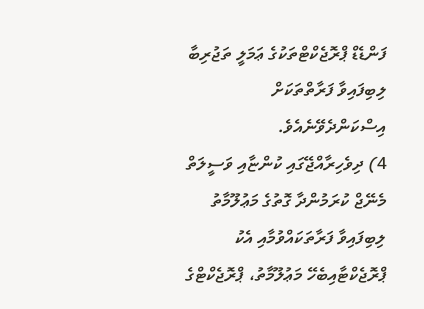ފަންޑެޑް ޕްރޮޖެކްޓްތަކުގެ ޢަމަލީ ތަޖުރިބާ ލިބިފައިވާ ފަރާތްތަކަށް އިސްކަންދެވޭނެއެވެ.
4) ދިވެހިރާއްޖޭގައި ކުންޏާއި ވަސީލަތް މެނޭޖް ކުރަމުންދާ ގޮތުގެ މަޢުލޫމާތު ލިބިފައިވާ ފަރާތަކައްވުމާއި އެކު ޕްރޮޖެކްޓާއިބެހޭ މަޢުލޫމާތު، ޕްރޮޖެކްޓްގެ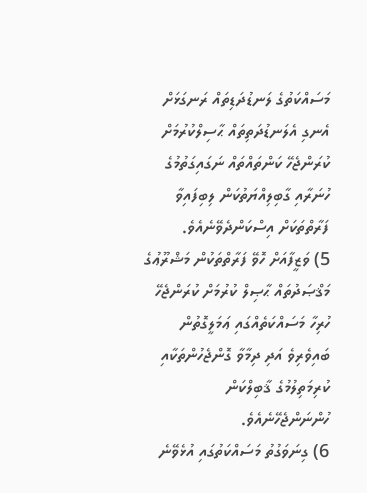މަސައްކަތުގެ ލަނޑުދަޑިތައް ރަނގަޅަށް އެނގި އެލަނޑުދަތިތައް ޙާސިލްކުރުމަށް ކުރަންޖެހޭ ކަންތައްތައް ނަގައިގަތުމުގެ ހުނަރާއި ގާބިލިއްޔަތުކަން ލިބިފައިވާ ފަރާތްތަކަށް އިސްކަންދެވޭނެއެވެ.
5) ވަޒީފާއަށް ހޮވޭ ފަރާތްތަކުން މަޝްރޫޢުގެ މަޤްޞަދުތައް ޙާޞިލް ކުރުމަށް ކުރަންޖެހޭ ހުރިހާ މަސައްކަތެއްގައި ޢަމަލީގޮތުން ބައިވެރިވެ އަދި ދިމާވާ ގޮންޖެހުންތަކާއި ކުރިމަތިލުމުގެ ޤާބިލްކަން ހުންނަންޖެހޭނެއެވެ.
6) ގިނަވަގުތު މަސައްކަތުގައި އުޅެވޭނެ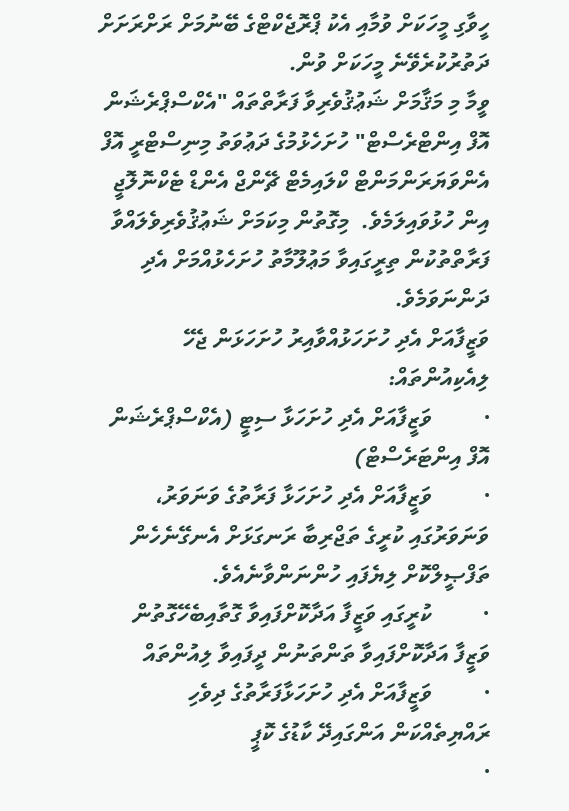ހީވާގި މީހަކަށް ވުމާއި އެކު ޕްރޮޖެކްޓްގެ ބޭނުމަށް ރަށްރަށަށް ދަތުރުކުރެވޭނެ މީހަކަށް ވުން.
ވީމާ މި މަޤާމަށް ޝަޢުޤުވެރިވާ ފަރާތްތައް "އެކްސްޕްރެޝަން އޮފް އިންޓްރެސްޓް" ހުށަހެޅުމުގެ ދަޢުވަތު މިނިސްޓްރީ އޮފް އެންވަޔަރަންމަންޓް ކްލައިމެޓް ޗޭންޖް އެންޑް ޓެކްނޮލޮޖީ އިން ހުޅުވައިލަމެވެ.  މިގޮތުން މިކަމަށް ޝަޢުޤުވެރިވެލައްވާ ފަރާތްތުކުން ތިރީގައިވާ މަޢުލޫމާތު ހުށަހެޅުއްމަށް އެދި ދަންނަވަމެވެ.
ވަޒީފާއަށް އެދި ހުށަހަޅުއްވާއިރު ހުށަހަޅަން ޖެހޭ ލިއެކިއުންތައް:
·         ވަޒީފާއަށް އެދި ހުށަހަޅާ ސިޓީ (އެކްސްޕްރެޝަން އޮފް އިންޓަރެސްޓް)
·         ވަޒީފާއަށް އެދި ހުށަހަޅާ ފަރާތުގެ ވަނަވަރު، ވަނަވަރުގައި ކުރީގެ ތަޖްރިބާ ރަނގަޅަށް އެނގޭނެހެން ތަފްޞީލްކޮށް ލިޔެފައި ހުންނަންވާނެއެވެ.
·         ކުރީގައި ވަޒީފާ އަދާކޮށްފައިވާ ގޮތާއިބެހޭގޮތުން ވަޒީފާ އަދާކޮށްފައިވާ ތަންތަނުން ދީފައިވާ ލިއުންތައް
·         ވަޒީފާއަށް އެދި ހުށަހަޅާފަރާތުގެ ދިވެހި ރައްޔިތެއްކަން އަންގައިދޭ ކާޑުގެ ކޮޕީ
·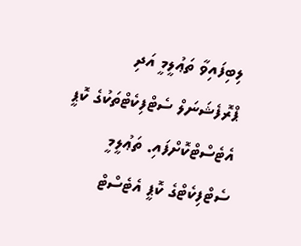ލިބިފައިވާ ތަޢުލީމީ އަދި ޕްރޮފެޝަނަލް ސެޓްފިކެޓްތަކުގެ ކޮޕީ އެޓެސްޓްކޮށްފައި. ތަޢުލީމީ ސެޓްފިކެޓްގެ ކޮޕީ އެޓެސްޓް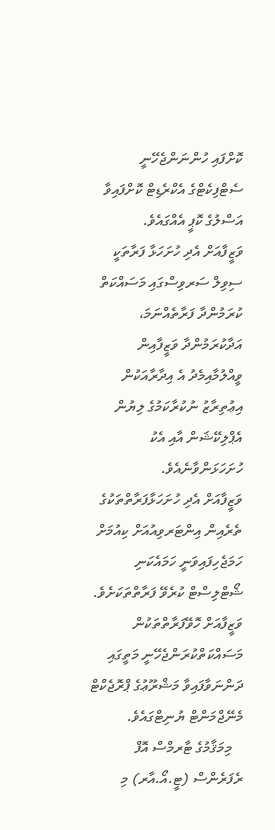ކޮށްފައި ހުންނަންޖެހޭނީ ސެޓްފިކެޓްގެ އެކްރެޑިޓް ކޮށްފައިވާ އަސްލުގެ ކޮޕީ އެއްގައެވެ.
ވަޒީފާއަށް އެދި ހުށަހަޅާ ފަރާތަކީ ސިވިލް ސަރވިސްގައި މަސައްކަތް ކުރަމުންދާ ފަރާތެއްނަމަ، އަދާކުރަމުންދާ ވަޒީފާއިން ވީއްލުމާއިމެދު އެ އިދާރާއަކުން އިޢުތިރާޒު ނުކުރާކަމުގެ ލިޔުން އެޕްލިކޭޝަން އާއި އެކު ހުށަހަޅަންވާނެއެވެ.
ވަޒީފާއަށް އެދި ހުށަހަޅާފަރާތްތަކުގެ ތެރެއިން އިންޓަރވިއުއަށް ކިއުމަށް ހަމަޖެހިފައިވަނީ ހަމައެކަނި ޝޯޓްލިސްޓް ކުރެވޭ ފަރާތްތަކަށެވެ.
ވަޒީފާއަށް ހޮވޭފަރާތްތަކުން މަސައްކަތްކުރަންޖެހޭނީ މަތީގައި ދަންނަވާފައިވާ މަޝްރޫޢުގެ ޕްރޮޖެކްޓް މެނޭޖްމަންޓް ޔުނިޓްގައެވެ.
   މިމަޤާމުގެ ޓާރމްސް އޮފް ރެފަރެންސް (ޓީ.އޯ.އާރ) މި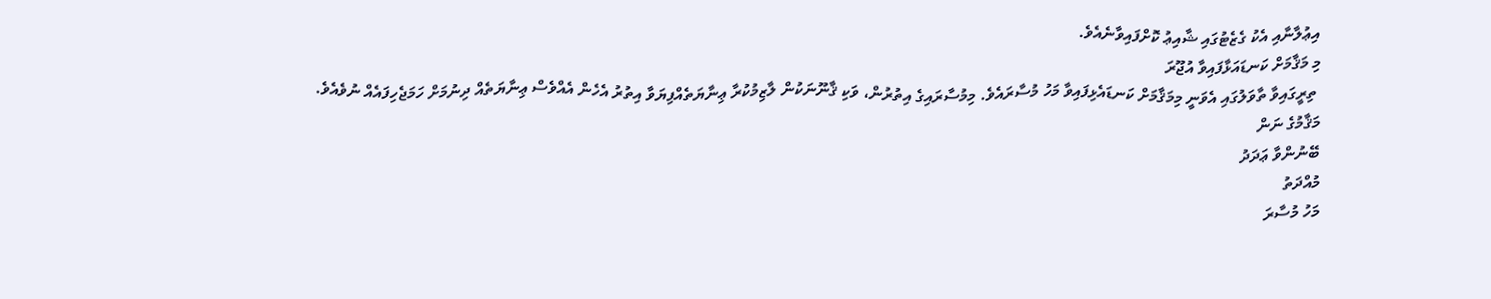އިޢުލާނާއި އެކު ގެޒެޓުގައި ޝާއިޢު ކޮށްފައިވާނެއެވެ.
މި މަޤާމަށް ކަނޑައަޅާފައިވާ އުޖޫރަ
 ތިރީގައިވާ ތާވަލުގައި އެވަނީ މިމަޤާމަށް ކަނޑައެޅިފައިވާ މަހު މުސާރައެވެ. މިމުސާރައިގެ އިތުރުން، ވަކި ޤާނޫނަކުން ލާޒިމުކުރާ ޢިނާޔަތެއްފިޔަވާ އިތުރު އެހެން އެއްވެސް ޢިނާޔަތެއް ދިނުމަށް ހަމަޖެހިފައެއް ނުވެއެވެ.
މަޤާމުގެ ނަން
ބޭނުންވާ ޢަދަދު
މުއްދަތު
މަހު މުސާރަ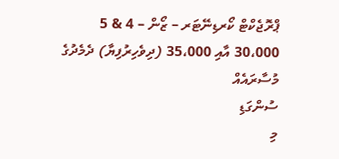ޕްރޮޖެކްޓް ކޯރޑިނޭޓަރ – ޒޯން – 4 & 5
30،000 އާއި 35،000 (ދިވެހިރުފިޔާ) ދެމެދުގެ  މުސާރައެއް
ސުންގަޑި
މި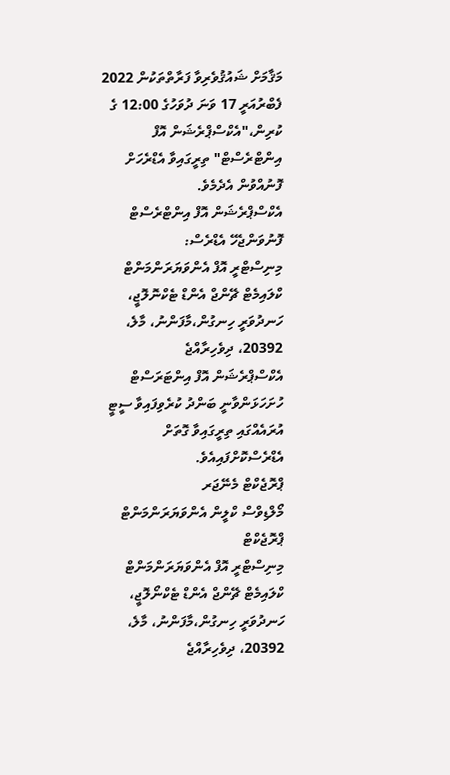މަޤާމަށް ޝައުޤުވެރިވާ ފަރާތްތަކުން 2022 ފެބްރުއަރީ 17 ވަނަ ދުވަހުގެ 12:00 ގެ ކުރިން،"އެކްސްޕްރެޝަން އޮފް އިންޓްރެސްޓް" ތިރީގައިވާ އެޑްރެހަށް ފޮނުއްވުން އެދެމެވެ.
އެކްސްޕްރެޝަން އޮފް އިންޓްރެސްޓް ފޮނުވަންޖެހޭ އެޑްރެސް:
މިނިސްޓްރީ އޮފް އެންވަޔަރަންމަންޓް ކްލައިމެޓް ޗޭންޖް އެންޑް ޓެކްނޮލޮޖީ،
ހަނދުވަރީ ހިނގުން،މާފަންނު، މާލެ، 20392، ދިވެހިރާއްޖެ
އެކްސްޕްރެޝަން އޮފް އިންޓަރަސްޓް ހުށަހަޅަންވާނީ ބަންދު ކުރެވިފައިވާ ސީޓީ އުރައެއްގައި ތިރީގައިވާ ގޮތަށް އެޑްރެސްކޮށްފައިއެވެ.
ޕްރޮޖެކްޓް މެނޭޖަރ
މޯލްޑިވްސް ކްލީން އެންވަޔަރަންމަންޓް ޕްރޮޖެކްޓް
މިނިސްޓްރީ އޮފް އެންވަޔަރަންމަންޓް ކްލައިމެޓް ޗޭންޖް އެންޑް ޓެކްނޯލޮޖީ،
ހަނދުވަރީ ހިނގުން،މާފަންނު، މާލެ، 20392، ދިވެހިރާއްޖެ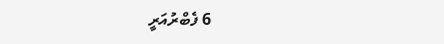6 ފެބްރުއަރީ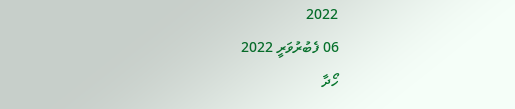2022
06 ފެބުރުވަރީ 2022
ހޯދާ